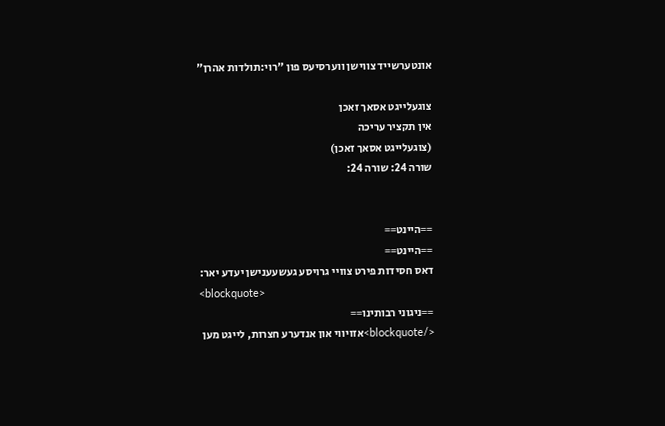אונטערשייד צווישן ווערסיעס פון "רוי:תולדות אהרן"

צוגעלייגט אסאך זאכן
אין תקציר עריכה
(צוגעלייגט אסאך זאכן)
שורה 24: שורה 24:


==היינט==
==היינט==
דאס חסידות פירט צוויי גרויסע געשעענישן יעדע יאר:
<blockquote>
==ניגוני רבותינו==
</blockquote>אזויווי און אנדערע חצרות, לייגט מען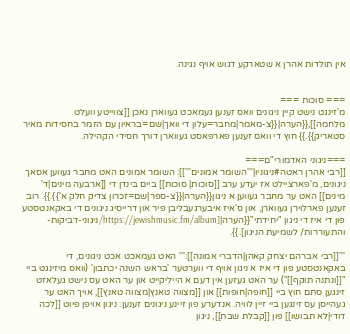אין תולדות אהרן א שטארקע דגוש אויף נגינה.


=== סוכות ===
מ'זינגט נישט קיין ניגונים וואס זענען געמאכט געווארן נאכן [[צווייטע וועלט מלחמה]],{{הערה|{{צ-מאמר|מחבר=עלון די וואך|שם=בראיון עם הזמר בחסידות מאיר סטאריק}}.}} חוץ די וואס זענען פארפאסט געווארן דורך חסידי הקהילה.

===ניגוני האדמורי"ם===
[[רבי אהרן ראטה#ניגוניו|'''השומר אמונים''']]: השומר אמונים האט מחבר געווען אסאך ניגונים, מ'פארציילט אז יעדע ערב [[סוכות| סוכות]] ביים בינדן די [[ארבעה מינים|ד' מינים]] האט ער מחבר געווען א ניגון{{הערה|{{צ-ספר|שם=זכרון צדיק חלק א'}}.}}. רוב זענען פארלוירן געווארן, און ס'איז איבערגעבליבן פיר און דרייסיג ניגונים די באקאנטסטע פון די איז די ניגון "יחידתי"{{הערה|[https://jewishmusic.fm/album/ניגוני-דביקות-והתעוררות/ לשמיעת הניגון].}}.

'''[[רבי אברהם יצחק קאהן|הדברי אמונה]]:''' האט געמאכט אכט ניגונים, די באקאנטסטע פון די איז א ניגון אויף די ווערטער 'בראש השנה יכתבון' (וואס מיזינגט ביי "[[ונתנה תוקף]]") ער האט געזען אין דעם א הייליקייט און ער האט עס נישט געלאזט זינגען סתם חוץ ביי [[חופה|חופות]] און [[מצווה טאנץ|מצווה טאנץ]], אויך האט ער געהייסן עס זינגען ביי זיין לוויה. אנדערע פון זיינע ניגונים זענען: ניגון אויפן פיוט [[לכה דודי|לא תבושו]] פון [[קבלת שבת]], ניגון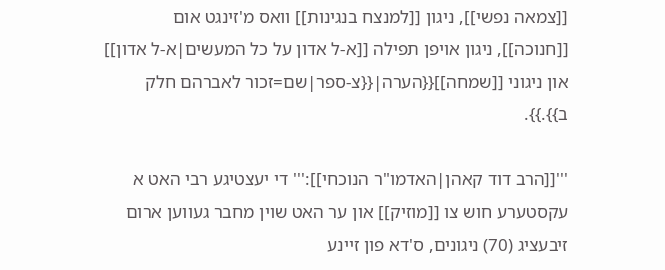[[צמאה נפשי]], ניגון [[למנצח בנגינות]] וואס מ'זינגט אום [[חנוכה]], ניגון אויפן תפילה [[א-ל אדון על כל המעשים|א-ל אדון]] און ניגוני [[שמחה]]{{הערה|{{צ-ספר|שם=זכור לאברהם חלק ב}}.}}.

'''[[הרב דוד קאהן|האדמו"ר הנוכחי]]:''' די יעצטיגע רבי האט א עקסטערע חוש צו [[מוזיק]] און ער האט שוין מחבר געווען ארום זיבעציג (70) ניגונים, ס'דא פון זיינע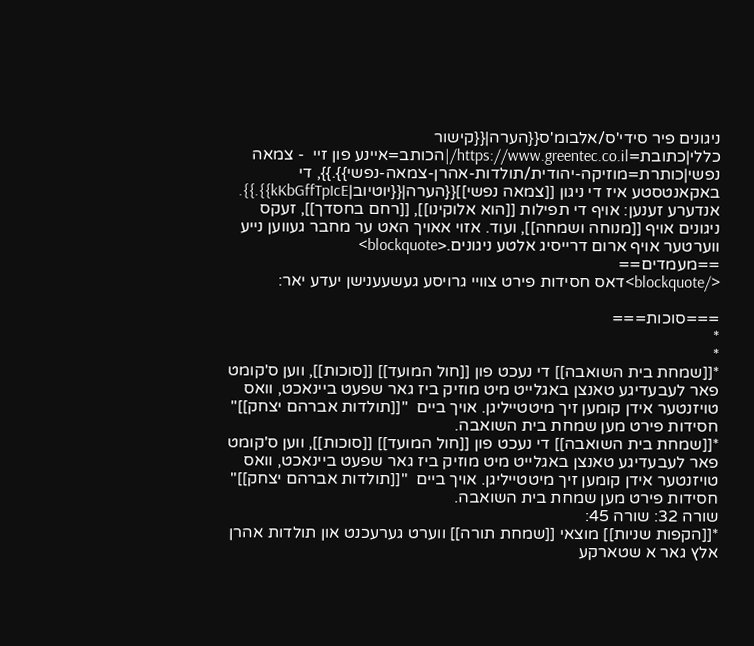ניגונים פיר סידי'ס/אלבומ'ס{{הערה|{{קישור כללי|כתובת=https://www.greentec.co.il/|הכותב=איינע פון זיי  - צמאה נפשי|כותרת=מוזיקה-יהודית/תולדות-אהרן-צמאה-נפשי}}.}}, די באקאנטסטע איז די ניגון [[צמאה נפשי]]{{הערה|{{יוטיוב|kKbGffTpIcE}}.}}. אנדערע זענען: אויף די תפילות [[הוא אלוקינו]], [[רחם בחסדך]], זעקס ניגונים אויף [[מנוחה ושמחה]], ועוד. אזוי אאויך האט ער מחבר געווען נייע ווערטער אויף ארום דרייסיג אלטע ניגונים.<blockquote>
==מעמדים==
</blockquote>דאס חסידות פירט צוויי גרויסע געשעענישן יעדע יאר:

===סוכות===
*
*
*[[שמחת בית השואבה]] די נעכט פון [[חול המועד]] [[סוכות]], ווען ס'קומט פאר לעבעדיגע טאנצן באגלייט מיט מוזיק ביז גאר שפעט ביינאכט, וואס טויזנטער אידן קומען זיך מיטטייליגן. אויך ביים  "[[תולדות אברהם יצחק]]" חסידות פירט מען שמחת בית השואבה.
*[[שמחת בית השואבה]] די נעכט פון [[חול המועד]] [[סוכות]], ווען ס'קומט פאר לעבעדיגע טאנצן באגלייט מיט מוזיק ביז גאר שפעט ביינאכט, וואס טויזנטער אידן קומען זיך מיטטייליגן. אויך ביים  "[[תולדות אברהם יצחק]]" חסידות פירט מען שמחת בית השואבה.
שורה 32: שורה 45:
*[[הקפות שניות]] מוצאי [[שמחת תורה]] ווערט גערעכנט און תולדות אהרן אלץ גאר א שטארקע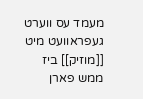מעמד עס ווערט געפראוועט מיט [[מוזיק]] ביז ממש פארן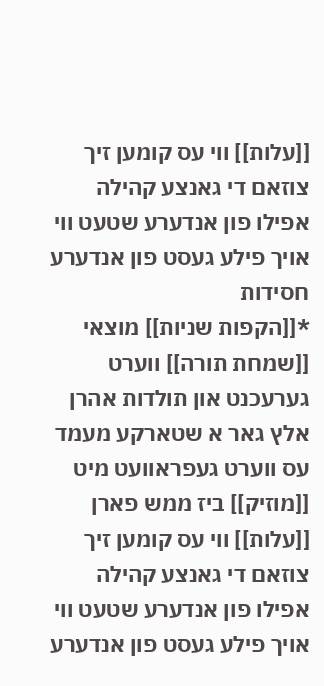[[עלות]] ווי עס קומען זיך צוזאם די גאנצע קהילה אפילו פון אנדערע שטעט ווי אויך פילע געסט פון אנדערע חסידות
*[[הקפות שניות]] מוצאי [[שמחת תורה]] ווערט גערעכנט און תולדות אהרן אלץ גאר א שטארקע מעמד עס ווערט געפראוועט מיט [[מוזיק]] ביז ממש פארן [[עלות]] ווי עס קומען זיך צוזאם די גאנצע קהילה אפילו פון אנדערע שטעט ווי אויך פילע געסט פון אנדערע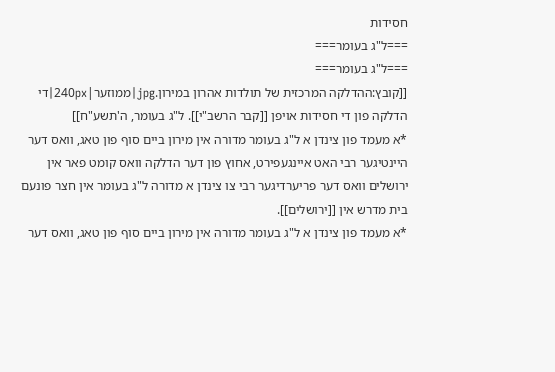חסידות
===ל"ג בעומר===
===ל"ג בעומר===
[[קובץ:ההדלקה המרכזית של תולדות אהרון במירון.jpg|ממוזער|240px|די הדלקה פון די חסידות אויפן [[קבר הרשב"י]]. ל"ג בעומר, ה'תשע"ח]]
*א מעמד פון צינדן א ל"ג בעומר מדורה אין מירון ביים סוף פון טאג, וואס דער היינטיגער רבי האט איינגעפירט, אחוץ פון דער הדלקה וואס קומט פאר אין ירושלים וואס דער פריערדיגער רבי צו צינדן א מדורה ל"ג בעומר אין חצר פונעם בית מדרש אין [[ירושלים]].
*א מעמד פון צינדן א ל"ג בעומר מדורה אין מירון ביים סוף פון טאג, וואס דער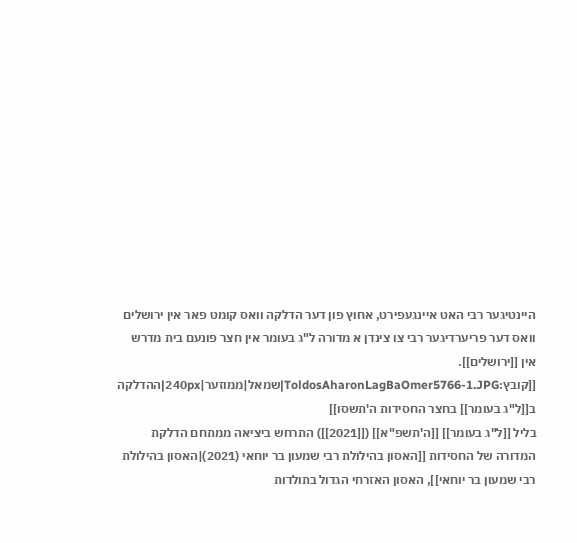היינטיגער רבי האט איינגעפירט, אחוץ פון דער הדלקה וואס קומט פאר אין ירושלים וואס דער פריערדיגער רבי צו צינדן א מדורה ל"ג בעומר אין חצר פונעם בית מדרש אין [[ירושלים]].
[[קובץ:ToldosAharonLagBaOmer5766-1.JPG|שמאל|ממוזער|240px|ההדלקה ב[[ל"ג בעומר]] בחצר החסידות ה'תשסו]]
בליל [[ל"ג בעומר]] [[ה'תשפ"א]] ([[2021]]) התרחש ביציאה ממתחם הדלקת המדורה של החסידות [[האסון בהילולת רבי שמעון בר יוחאי (2021)|האסון בהילולת רבי שמעון בר יוחאי]], האסון האזרחי הגדול בתולדות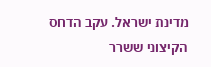מדינת ישראל. עקב הדחס הקיצוני ששרר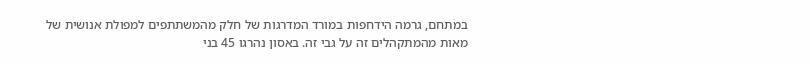במתחם, גרמה הידחפות במורד המדרגות של חלק מהמשתתפים למפולת אנושית של מאות מהמתקהלים זה על גבי זה. באסון נהרגו 45 בני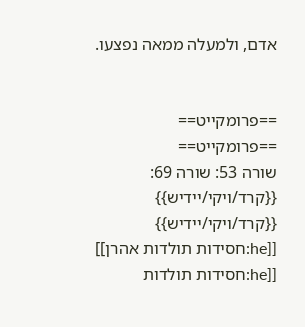אדם, ולמעלה ממאה נפצעו.


==פרומקייט==
==פרומקייט==
שורה 53: שורה 69:
{{קרד/ויקי/יידיש}}
{{קרד/ויקי/יידיש}}
[[he:חסידות תולדות אהרן]]
[[he:חסידות תולדות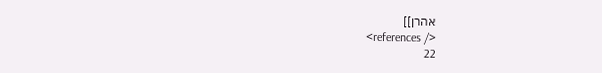אהרן]]
<references />
22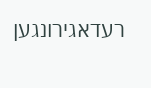רעדאגירונגען